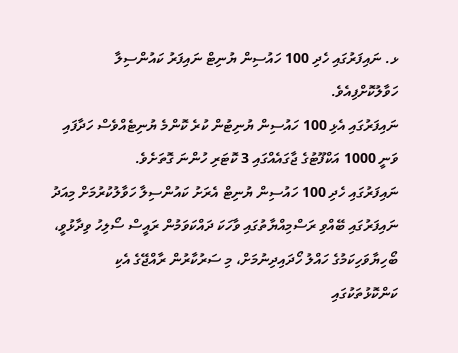ޅ. ނައިފަރުގައި ހެދި 100 ހައުސިން ޔުނިޓް ނައިފަރު ކައުންސިލާ ހަވާލުކޮށްފިއެވެ.
ނައިފަރުގައި އެޅި 100 ހައުސިން ޔުނިޓުން ކުރެ ކޮންމެ ޔުނިޓެއްވެސް ހަދާފައި ވަނީ 1000 އަކްފޫޓުގެ ޖާގައެއްގައި 3 ކޮޓަރި ހުންނަ ގޮތަށެވެ.
ނައިފަރުގައި ހެދި 100 ހައުސިން ޔުނިޓް އެރަށު ކައުންސިލާ ހަވާލުކުރުމަށް މިއަދު ނައިފަރުގައި ބޭއްވި ރަސްމިއްޔާތުގައި ވާހަކަ ދައްކަވަމުން ރައީސް ސޯލިހު ވިދާޅުވީ، ބޯހިޔާވަހިކަމުގެ ހައްލު ހޯދައިދިނުމަށް، މި ސަރުކާރުން ރާއްޖޭގެ އެކި ކަންކޮޅުތަކުގައި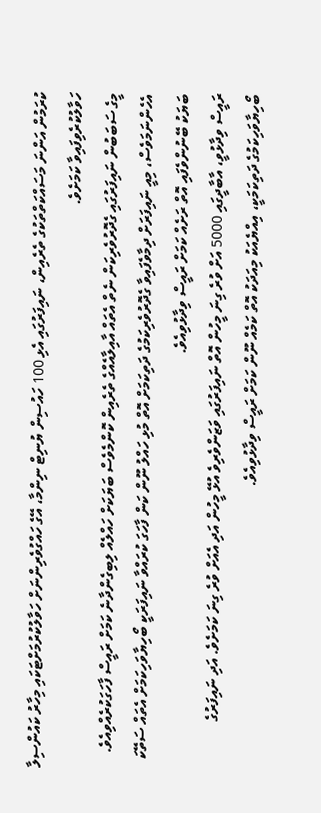ކުރަމުން އަންނަ މަސައްކަތްތަކުގެ ތެރެއިން، ނައިފަރުގައި އެޅި 100 ހައުސިން ޔުނިޓް ނިންމާ، އޭގެ ހައްގުވެރިންނަށް ހަވާލުކުރުމަށްޓަކައި މިހާރު ކައުންސިލާ ހަވާލުކުރެވިފައިވާ ކަމަށެވެ.
މީގެ ސަބަބުން ނައިފަރުގައި ގެދޮރުވެރިކަން ނެތް އެތައް އާއިލާއެއްގެ ތެރެއިން ކޮންމެވެސް ބަޔަކަށް ހައްލެއް ލިބިގެންދާނެ ކަމަށް ރައީސް ފާހަގަކުރެއްވިއެވެ.
އެހެންނަމަވެސް، މިއީ ނައިފަރަށް ދިމާވެފައިވާ ގެދޮރުވެރިކަމުގެ ދަތިކަމަށް އޮތް މުޅި ހައްލު ނޫން ކަން ފާހަގަ ކުރައްވާ ނައިފަރަކީ ބޯހިޔާވަހިކަމަށް އެތައް ސަތޭކަ ބަޔަކު ބޭނުންވެފައި އޮތް ރަށެއް ކަމަށް ރައީސް ވިދާޅުވިއެވެ.
ރައީސް ވިދާޅުވީ، އާބާދީގައި 5000 އަށް ވުރެ ގިނަ މީހުން އޮތް ނައިފަރުގައި ވަޒަންވެރިވެ އުޅޭ މީހުން އަދި އެއަށް ވުރެ ގިނަ ކަމަށެވެ. އަދި ނައިފަރުގެ ބޯހިޔާވަހިކަމުގެ ދަތިކަމަކީ، އިއްޔެއަކު މިއަދަކު އޮތް ކަމެއް ނޫން ކަމަށް ރައީސް ވިދާޅުވިއެވެ.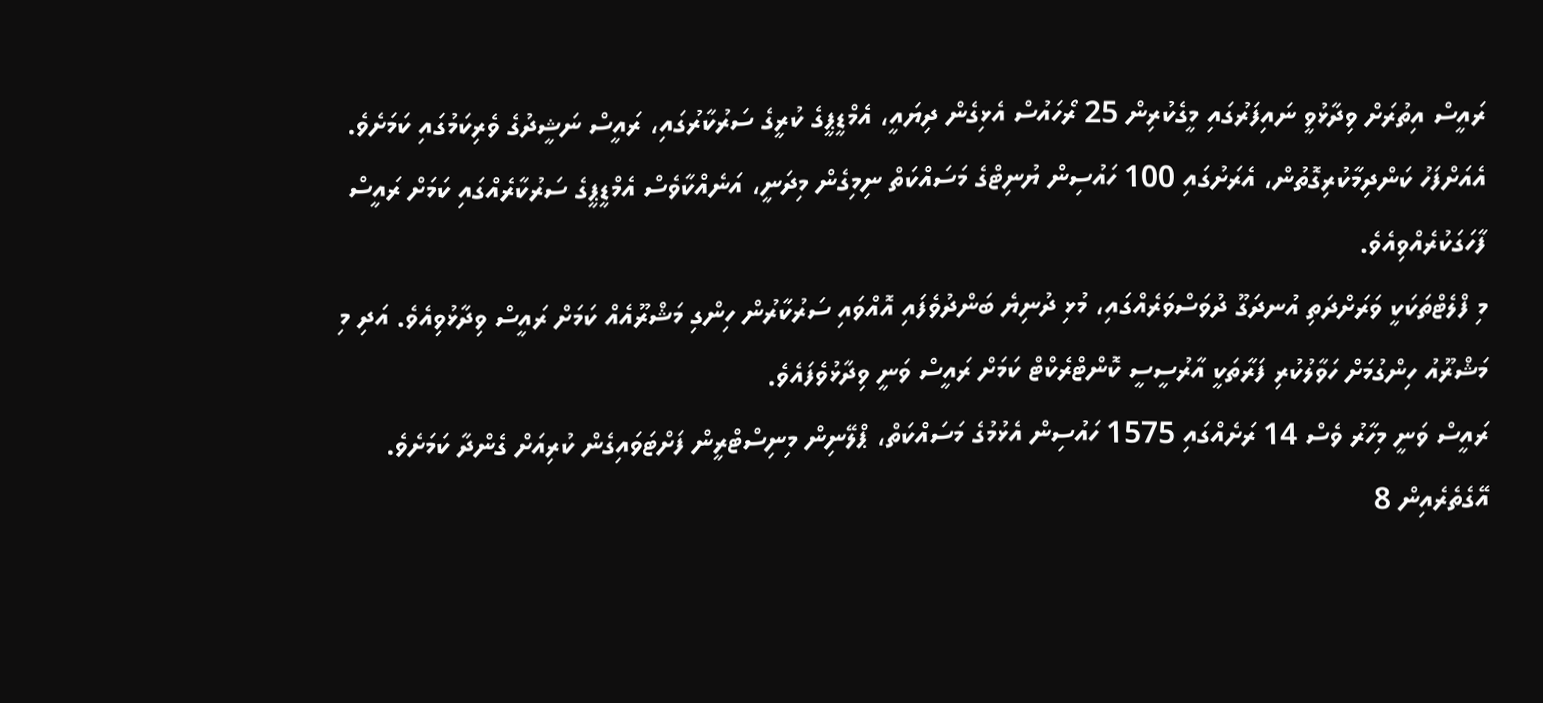ރައީސް އިތުރަށް ވިދާޅުވީ ނައިފަރުގައި މީގެކުރިން 25 ރޯހައުސް އެޅިގެން ދިޔައީ، އެމްޑީޕީގެ ކުރީގެ ސަރުކާރުގައި، ރައީސް ނަޝީދުގެ ވެރިކަމުގައި ކަމަށެވެ. އެއަށްފަހު ކަންދިމާކުރިގޮތުން، އެރަށުގައި 100 ހައުސިން ޔުނިޓްގެ މަސައްކަތް ނިމިގެން މިދަނީ، އަނެއްކާވެސް އެމްޑީޕީގެ ސަރުކާރެއްގައި ކަމަށް ރައީސް ފާހަގަކުރެއްވިއެވެ.
މި ފްލެޓްތަކަކީ ވަރަށްދަތި އުނދަގޫ ދުވަސްވަރެއްގައި، މުޅި ދުނިޔެ ބަންދުވެފައި އޮއްވައި ސަރުކާރުން ހިންގި މަޝްރޫއެއް ކަމަށް ރައީސް ވިދާޅުވިއެވެ. އަދި މި މަޝްރޫއު ހިންގުމަށް ހަވާލުކުރި ފަރާތަކީ އާރުސީސީ ކޮންޓްރެކްޓް ކަމަށް ރައީސް ވަނީ ވިދާޅުވެފައެވެ.
ރައީސް ވަނީ މިހާރު ވެސް 14 ރަށެއްގައި 1575 ހައުސިން އެޅުމުގެ މަސައްކަތް، ޕްލޭނިން މިނިސްޓްރީން ފަށްޓަވައިގެން ކުރިއަށް ގެންދާ ކަމަށެވެ. އޭގެތެރެއިން 8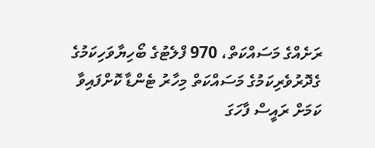ރަށެއްގެ މަސައްކަތް، 970 ފްލެޓުގެ ބޯހިޔާވަހިކަމުގެ ގެދޮރުވެރިކަމުގެ މަސައްކަތް މިހާރު ޓެންޑާ ކޮށްފައިވާ ކަމަށް ރައީސް ފާހަގަ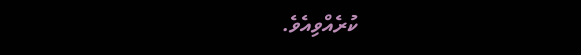ކުރެއްވިއެވެ.